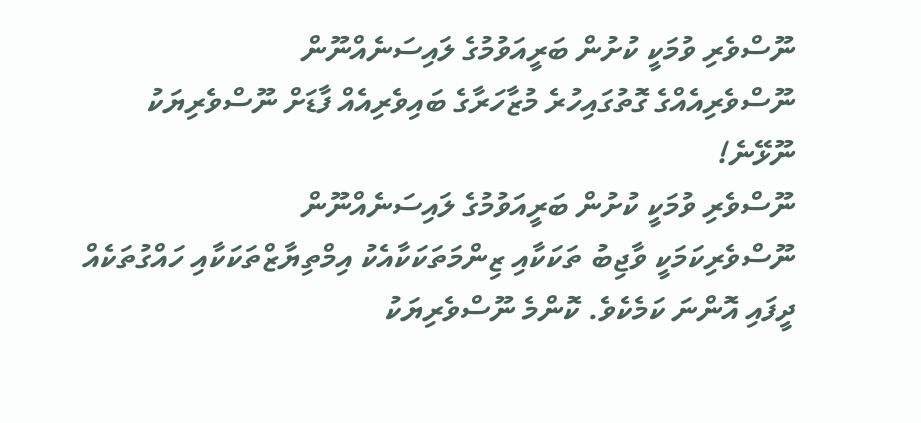ނޫސްވެރި ވުމަކީ ކުށުން ބަރީއަވުމުގެ ލައިސަނެއްނޫން
ނޫސްވެރިއެއްގެ ގޮތުގައިހުރެ މުޒާހަރާގެ ބައިވެރިއެއް ފާޑަށް ނޫސްވެރިޔަކު ނޫޅޭނެ!
ނޫސްވެރި ވުމަކީ ކުށުން ބަރީއަވުމުގެ ލައިސަނެއްނޫން
ނޫސްވެރިކަމަކީ ވާޖިބު ތަކަކާއި ޒިންމަތަކަކާއެކު އިމްތިޔާޒްތަކަކާއި ހައްގުތަކެއް ދީފައި އޮންނަ ކަމެކެވެ. ކޮންމެ ނޫސްވެރިޔަކު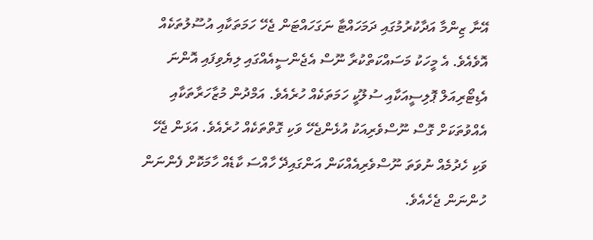އޭނާ ޒިންމާ އަދާކުރުމުގައި ދަމަހައްޓާ ނަގަހައްޓަން ޖެހޭ ހަމަތަކާއި އުސޫލުތަކެއް އޮވެއެވެ. އެ މީހަކު މަސައްކަތްކުރާ ނޫސް އެޖެންސީއެއްގައި ލިޔެވިފައި އޮންނަ އެޑިޓޯރިއަލް ޕޮލިސީއަކާއި ސުލޫކީ ހަމަތަކެއް ހުރެއެވެ. އަމްދުން މުޒާހަރާތަކާއި އެއްވުތަކަށް ގޮސް ނޫސްވެރިއަކު އުޅެންޖެހޭ ވަކި ގޮތްތަކެއް ހުރެއެވެ. އަޅަން ޖެހޭ ވަކި ހެދުމެއް ނުވަތަ ނޫސްވެރިއެއްކަން އަންގައިދޭ ހާއްސަ ކާޑެއް ހާމަކޮށް ފެންނަން ހުންނަން ޖެހެއެވެ.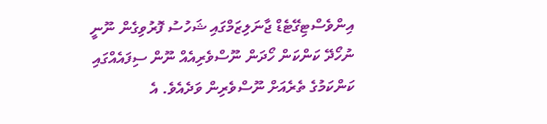އިންވެސްޓިގޭޓެޑް ޖާނަލިޒަމްގައި ޝަހުސު ފޮރުވިގެން ނޫނީ ނުހޯދޭ ކަންކަން ހޯދަން ނޫސްވެރިއެއް ނޫން ސިފައެއްގައި ކަންކަމުގެ ތެރެއަށް ނޫސްވެރިން ވަދެއެވެ. އެ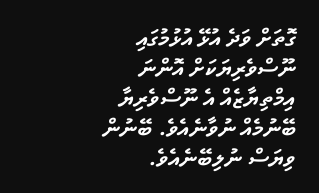ގޮތަށް ވަދެ އުޅޭ އުޅުމުގައި ނޫސްވެރިޔަކަށް އޮންނަ އިމްތިޔާޒެއް އެ ނޫސްވެރިޔާ ބޭނުމެއް ނުވާނެއެވެ. ބޭނުން ވިޔަސް ނުލިބޭނެއެވެ.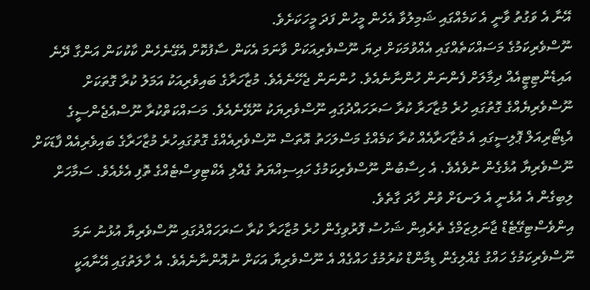އޭނާ އެ ވަގުތު ވާނީ އެ ކަމެއްގައި ޝަމިލުވާ އެހެން މީހުން ފަދަ މީހަކަށެވެ.
ނޫސްވެރިކަމުގެ މަސައްކަތެއްގައި އެއްވުމަކަށް ދިޔަ ނޫސްވެރިއަކަށް ވާނަމަ އެކަން ސާފުކޮށް އެގޭނެހެން ކާކުކަން އަންގާ ދޭނެ އައިޑެންޓިޓީއެއް ދިމާލަށް ފެންނަން ހުންނާނެއެވެ. ހުންނަން ޖެހޭނެއެވެ. މުޒާހަރާގެ ބައިވެރިއަކު އަމަލު ކުރާ ގޮތަކަށް ނޫސްވެރިޔެއްގެ ގޮތުގައި ހުރެ މުޒާހަރާ ކުރާ ސަރަހައްދުގައި ނޫސްވެރިޔަކު ނޫޅޭނެއެވެ. މަސައްކަތްކުރާ ނޫސްއެޖެންސީގެ އެޑިޓޯރިއަލް ޕޮލިސީގައި އެ މުޒާހަރާއެއް ކުރާ ކަމެއްގެ މަސްލަހަތު އޮތަސް ނޫސްވެރިއެއްގެ ގޮތުގައިހުރެ މުޒާހަރާގެ ބައިވެރިއެއް ފާޑަކަށް ނޫސްވެރިޔާ އުޅެގެން ނުވެއެވެ. އެ ހިސާބުން ނޫސްވެރިކަމުގެ ހައިސިއްޔަތު ގެއްލި އެކްޓިވިސްޓެއްގެ ތޮފި އެޅެއެވެ. ސަމާހަށް ލިބިގެން އެ އުޅެނީ އެ ލަނޑަށް ވުން ހާދަ ގާތެވެ.
އިންވެސްޓިގޭޓެޑް ޖާނަލިޒަމްގެ ތެރެއިން ޝަހުސު ފޮރުވިގެން ހުރެ މުޒާހަރާ ކުރާ ސަރަހައްދުގައި ނޫސްވެރިޔާ އުޅުނު ނަމަ ނޫސްވެރިކަމުގެ ހައްގު ގެއްލިގެން ޑިމާންޑް ކުރުމުގެ ހައްގެއް އެ ނޫސްވެރިޔާ އަކަށް ނުއޮންނާނެއެވެ. އެ ހާލަތުގައި އޭނާއަކީ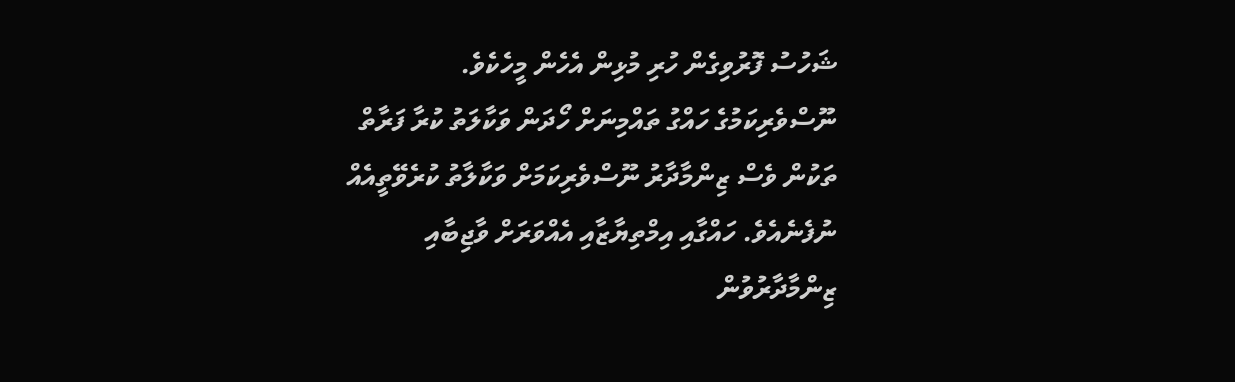ޝަހުސު ފޮރުވިގެން ހުރި މުޅިން އެހެން މީހެކެވެ.
ނޫސްވެރިކަމުގެ ހައްގު ތައްމިނަށް ހޯދަން ވަކާލަތު ކުރާ ފަރާތް ތަކުން ވެސް ޒިންމާދާރު ނޫސްވެރިކަމަށް ވަކާލާތު ކުރެވޭތީއެއް ނުފެނެއެވެ. ހައްގާއި އިމްތިޔާޒާއި އެއްވަރަށް ވާޖިބާއި ޒިންމާދާރުވުން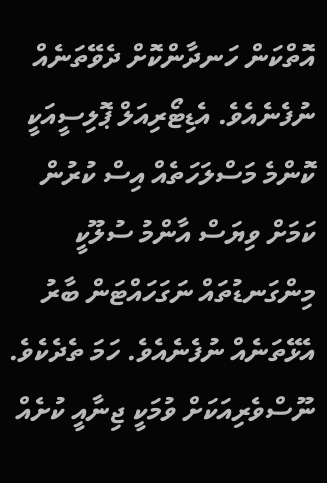އޮތްކަން ހަނދާންކޮށް ދެވޭތަނެއް ނުފެނެއެވެ. އެޑިޓޯރިއަލް ޕޮލިސީއަކީ ކޮންމެ މަސްލަހަތެއް އިސް ކުރުން ކަމަށް ވިޔަސް އާންމު ސުލޫކީ މިންގަނޑުތައް ނަގަހައްޓަން ބާރު އެޅޭތަނެއް ނުފެނެއެވެ. ހަމަ ތެދެކެވެ. ނޫސްވެރިއަކަށް ވުމަކީ ޖިނާއީ ކުށެއް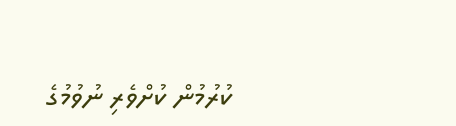ކުރުމުން ކުށްވެރި ނުވުމުގެ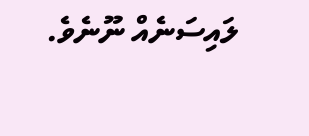ލައިސަނެއް ނޫނެވެ.